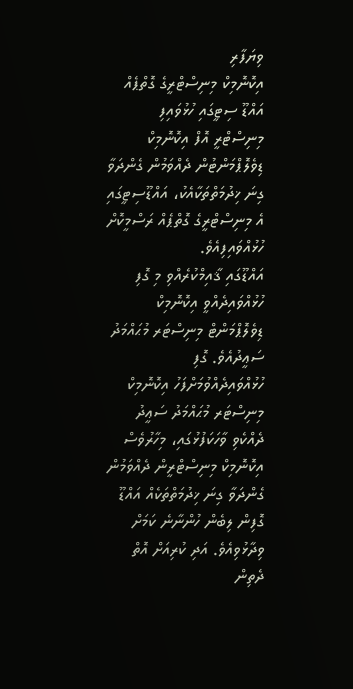ވިޔަފާރި
އިކޮނޮމިކް މިނިސްޓްރީގެ ގޮތްޕެއް އައްޑޫ ސިޓީގައި ހުޅުވައިފި
މިނިސްޓްރީ އޮފް އިކޮނޮމިކް ޑިވެލޮޕްމަންޓުން ދެއްވަމުން ގެންދަވާ ގިނަ ޚިދުމަތްތަކާއެކު، އައްޑޫސިޓީގައި އެ މިނިސްޓްރީގެ ގޮތްޕެއް ރަސްމީކޮށް ހުޅުއްވައިފިއެވެ.
އައްޑޫގައި ޤާއިމްކުރެއްވި މި ގޮފި ހުޅުއްވައިދެއްވީ އިކޮނޮމިކް ޑިވެލޮޕްމަންޓް މިނިސްޓަރ މުޙައްމަދު ސަޢީދުއެވެ. ގޮފި ހުޅުއްވައިދެއްވުމަށްފަހު އިކޮނޮމިކް މިނިސްޓަރ މުޙައްމަދު ސަޢީދު ދެއްކެވި ވާހަކަފުޅުގައި، މިހާރުވެސް އިކޮނޮމިކް މިނިސްޓްރީން ދެއްވަމުން ގެންދަވާ ގިނަ ޚިދުމަތްތަކެއް އައްޑޫ ގޮފިން ލިބެން ހުންނާނެ ކަމަށް ވިދާޅުވިއެވެ. އަދި ކުރިއަށް އޮތް ދެތިން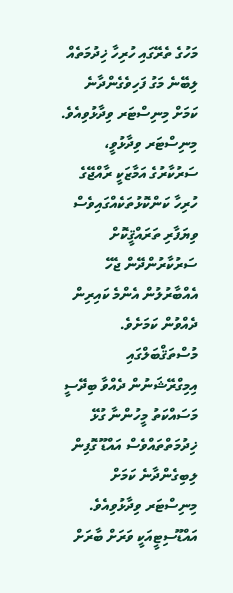މަހުގެ ތެރޭގައި ހުރިހާ ޚިދުމަތެއް ލިބޭނެ މަގު ފަހިވެގެންދާނެ ކަމަށް މިނިސްޓަރ ވިދާޅުވިއެވެ.
މިނިސްޓަރ ވިދާޅުވީ، ސަރުކާރުގެ އަމާޒަކީ ރާއްޖޭގެ ހުރިހާ ކަންކޮޅުތަކެއްގައިވެސް ވިޔަފާރި ތަރައްޤީކޮށް ސަރުކާރުންދޭން ޖެހޭ އެއްބާރުލުން އެންމެ ކައިރިން ދެއްވުން ކަމަށެވެ. މުސްތަޤްބަލްގައި އިމިގްރޭޝަނުން ދެއްވާ ބިދޭސީ މަސައްކަތު މީހުންނާ ގުޅޭ ޚިދުމަތްތައްވެސް އައްޑޫ ގޮފިން ލިބިގެންދާނެ ކަމަށް މިނިސްޓަރ ވިދާޅުވިއެވެ.
އައްޑޫސިޓީއަކީ ވަރަށް ބާރަށް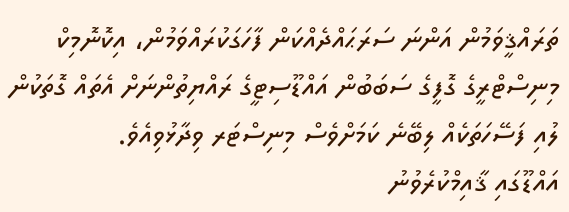ތަރައްޤީވަމުން އަންނަ ސަރަޙައްދެއްކަން ފާހަގަކުރައްވަމުން، އިކޮނޮމިކް މިނިސްޓްރީގެ ގޮފީގެ ސަބަބުން އައްޑޫސިޓީގެ ރައްޔިތުންނަށް އެތައް ގޮތަކުން ލުއި ފަސޭހަތަކެއް ލިބޭނެ ކަމަށްވެސް މިނިސްޓަރ ވިދާޅުވިއެވެ.
އައްޑޫގައި ޤާއިމްކުރެވުނު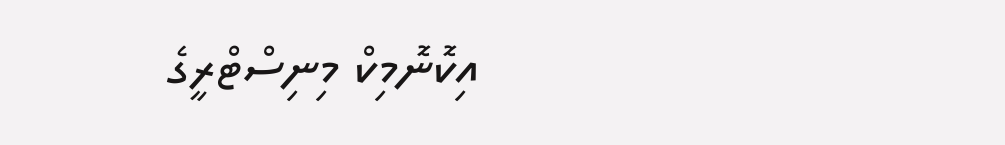އިކޮނޮމިކް މިނިސްޓްރީގެ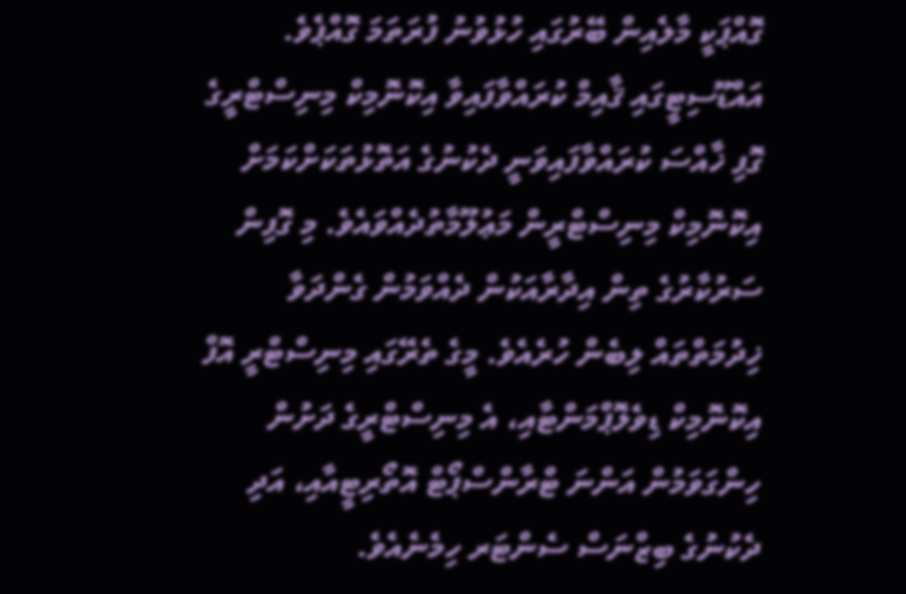ގޮއްޕަކީ މާލެއިން ބޭރުގައި ހުޅުވުނު ފުރަތަމަ ގޮއްޕެވެ. އައްޑޫސިޓީގައި ޤާއިމް ކުރައްވާފައިވާ އިކޮނޮމިކް މިނިސްޓްރީގެ ގޮފި ޚާއްސަ ކުރައްވާފައިވަނީ ދެކުނުގެ އަތޮޅުތަކަށްކަމަށް އިކޮނޮމިކް މިނިސްޓްރީން މަޢުލޫމާތުދެއްވައެވެ. މި ގޮފިން ސަރުކާރުގެ ތިން އިދާރާއަކުން ދެއްވަމުން ގެންދަވާ ޚިދުމަތްތައް ލިބެން ހުރެއެވެ. މީގެ ތެރޭގައި މިނިސްޓްރީ އޮފް އިކޮނޮމިކް ޑިވެލޮޕްމަންޓާއި، އެ މިނިސްޓްރީގެ ދަށުން ހިންގަވަމުން އަންނަ ޓްރާންސްޕޯޓް އޮތޯރިޓީއާއި، އަދި ދެކުނުގެ ބިޒްނަސް ސެންޓަރ ހިމެނެއެވެ.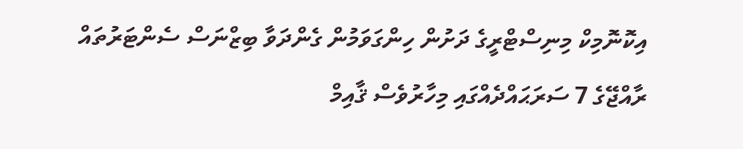އިކޮނޮމިކް މިނިސްޓްރީގެ ދަށުން ހިންގަވަމުން ގެންދަވާ ބިޒްނަސް ސެންޓަރުތައް ރާއްޖޭގެ 7 ސަރަޙައްދެއްގައި މިހާރުވެސް ޤާއިމް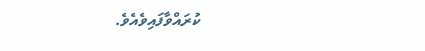ކުރައްވާފައިވެއެވެ.